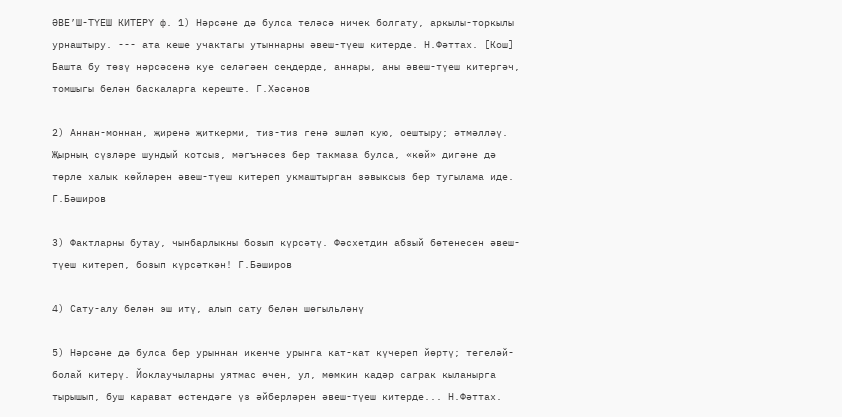ӘВЕ’Ш-ТҮЕШ КИТЕРҮ ф. 1) Нәрсәне дә булса теләсә ничек болгату, аркылы-торкылы урнаштыру. --- ата кеше учактагы утыннарны әвеш-түеш китерде. Н.Фәттах. [Кош] Башта бу төзү нәрсәсенә куе селәгәен сеңдерде, аннары, аны әвеш-түеш китергәч, томшыгы белән баскаларга кереште. Г.Хәсәнов

2) Аннан-моннан, җиренә җиткерми, тиз-тиз генә эшләп кую, оештыру; әтмәлләү. Җырның сүзләре шундый котсыз, мәгънәсез бер такмаза булса, «көй» дигәне дә төрле халык көйләрен әвеш-түеш китереп укмаштырган зәвыксыз бер тугылама иде. Г.Бәширов

3) Фактларны бутау, чынбарлыкны бозып күрсәтү. Фәсхетдин абзый бөтенесен әвеш-түеш китереп, бозып күрсәткән! Г.Бәширов

4) Сату-алу белән эш итү, алып сату белән шөгыльләнү

5) Нәрсәне дә булса бер урыннан икенче урынга кат-кат күчереп йөртү; тегеләй-болай китерү. Йоклаучыларны уятмас өчен, ул, мөмкин кадәр саграк кыланырга тырышып, буш карават өстендәге үз әйберләрен әвеш-түеш китерде... Н.Фәттах.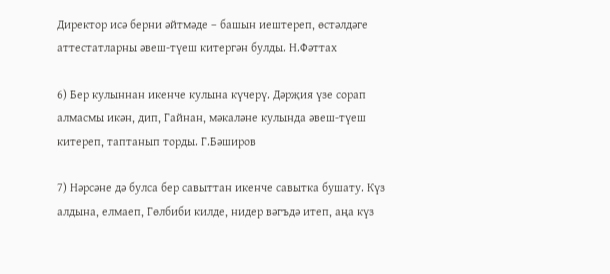Директор исә берни әйтмәде – башын иештереп, өстәлдәге аттестатларны әвеш-түеш китергән булды. Н.Фәттах

6) Бер кулыннан икенче кулына күчерү. Дәрҗия үзе сорап алмасмы икән, дип, Гайнан, мәкаләне кулында әвеш-түеш китереп, таптанып торды. Г.Бәширов

7) Нәрсәне дә булса бер савыттан икенче савытка бушату. Күз алдына, елмаеп, Гөлбиби килде, нидер вәгъдә итеп, аңа күз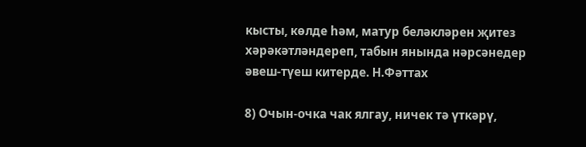кысты, көлде һәм, матур беләкләрен җитез хәрәкәтләндереп, табын янында нәрсәнедер әвеш-түеш китерде. Н.Фәттах

8) Очын-очка чак ялгау, ничек тә үткәрү,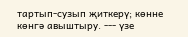тартып-сузып җиткерү; көнне көнгә авыштыру. --- үзе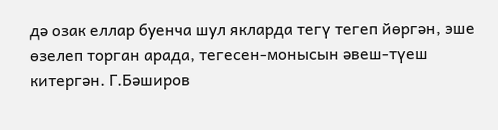дә озак еллар буенча шул якларда тегү тегеп йөргән, эше өзелеп торган арада, тегесен-монысын әвеш-түеш китергән. Г.Бәширов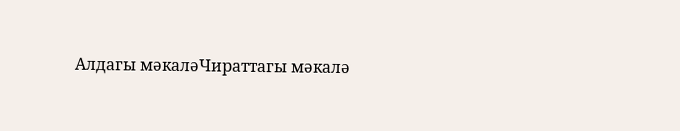Алдагы мәкаләЧираттагы мәкалә